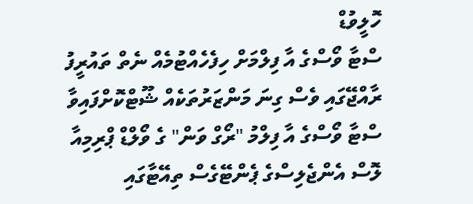ހޮލީވުޑް
ސްޓާ ވޯސްގެ އާ ފިލްމަށް ހިފެހެއްޓުމެއް ނެތް ތައުރީފު
ރާއްޖޭގައި ވެސް ގިނަ މަންޒަރުތަކެއް ޝޫޓްކޮށްފައިވާ ސްޓާ ވޯސްގެ އާ ފިލްމު "ރޯގް ވަން" ގެ ވޯލްޑް ޕްރިމިއާ ލޮސް އެންޖެލިސްގެ ޕެންޓޭގެސް ތިއޭޓާގައި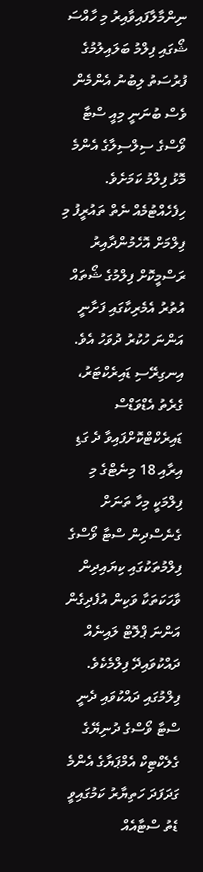ނިންމާލާފައިވާއިރު މި ހާއްސަ ޝޯގައި ފިލްމު ބަލައިލުމުގެ ފުރުސަތު ލިބުނު އެންމެން ވެސް ބުނަނީ މިއީ ސްޓާ ވޯސްގެ ސިލްސިލާގެ އެންމެ މޮޅު ފިލްމު ކަމަށެވެ.
ހިފެހެއްޓުމެއް ނެތް ތައުރީފު މި ފިލްމަށް އޮހެމުންދާއިރު ރަސްމީކޮށް ފިލްމުގެ ޝޯތައް އުތުރު އެމެރިކާގައި ފަށާނީ އަންނަ ހުކުރު ދުވަހު އެވެ. އިނގިރޭސި ޑައިރެކްޓަރު، ގެރެތު އެޑްވަޑްސް ޑައިރެކްޓްކޮށްފައިވާ ދެ ގަޑި އިރާއި 18 މިނެޓްގެ މި ފިލްމަކީ މިހާ ތަނަށް ގެނެސްދިން ސްޓާ ވޯސްގެ ފިލްމުތަކުގައި ކިޔައިދިން ވާހަކަތަކާ ވަކިން އުފެދިގެން އަންނަ ޕްލޮޓް ލައިނެއް ދައްކުވައިދޭ ފިލްމެކެވެ.
ފިލްމުގައި ދައްކުވައި ދެނީ ސްޓާ ވޯސްގެ ދުނިޔޭގެ ގެލެކްޓިކް އެމްޕަޔާގެ އެންމެ ގަދަފަދަ ހަތިޔާރު ކަމުގައިވީ ޑެތު ސްޓާއެއް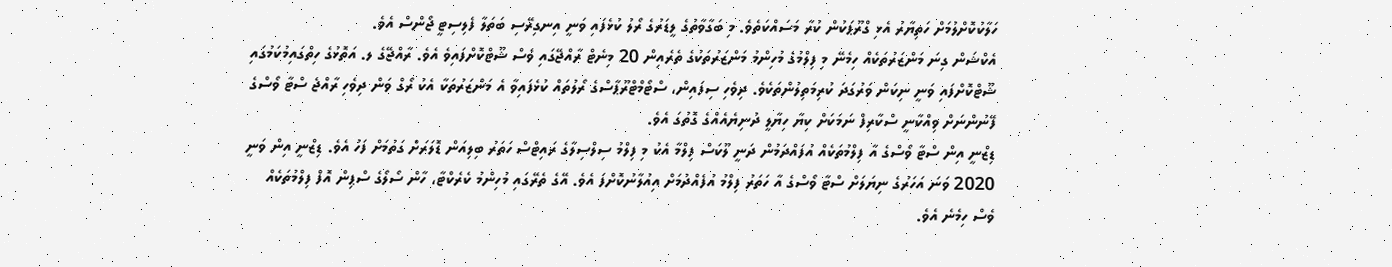ހަލާކުކޮށްލުމަށް ހަތިޔާރު އެޅި ގްރޫޕަކުން ކުރާ މަސައްކަތެވެ. މި ބަގާވާތުގެ ލީޑަރުގެ ރޯލު ކުޅެފައި ވަނީ އިނގިރޭސި ބަތަލާ ފެލިސިޓީ ޖޯންސް އެވެ.
އެކްޝަން ގިނަ މަންޒަރުތަކެއް ހިމެނޭ މި ފިލްމުގެ މުހިންމު މަންޒަރުތަކުގެ ތެރެއިން 20 މިނެޓް ރާއްޖޭގައި ވެސް ޝޫޓްކޮށްފައިވެ އެވެ. ރާއްޖޭގެ ލ. އަތޮޅުގެ ހިތްގައިމުކަމުގައި ޝޫޓްކޮށްފައި ވަނީ ނިކަން ވަރުގަދަ ކުރިމަތިލުންތަކެވެ. ދިވެހި ސިފައިން، ސްޓޯމްޓްރޫޕާސްގެ ރޯލުތައް ކުޅެފައިވާ އެ މަންޒަރުތަކާ އެކު ރޯގް ވަން ދިވެހި ރާއްޖެ ސްޓާ ވޯސްގެ ފޭނުންނަށް ވިއްކާނީ ސްކާރިފް ނަމަކަށް ކިޔާ ހިޔާލީ ދުނިޔެއެއްގެ ގޮތުގަ އެވެ.
ޑިޒްނީ އިން ސްޓާ ވޯސްގެ އާ ފިލްމުތަކެއް އުފައްދަމުން ދަނީ ލޫކަސް ފިލްމާ އެކު މި ފިލްމު ސިލްސިލާގެ ރައިޓްސް ހަތަރު ބިލިއަން ޑޮލަރަށް ގަތުމަށް ފަހު އެވެ. ޑިޒްނީ އިން ވަނީ 2020 ވަނަ އަހަރުގެ ނިޔަލަށް ސްޓާ ވޯސްގެ އާ ހަތަރު ފިލްމު އުފެއްދުމަށް އިއުލާނުކޮށްފަ އެވެ. އޭގެ ތެރޭގައި މުހިންމު ކެރެކްޓާ، ހާން ސޯލޯގެ ސްޕިން އޮފް ފިލްމުތަކެއް ވެސް ހިމެނެ އެވެ.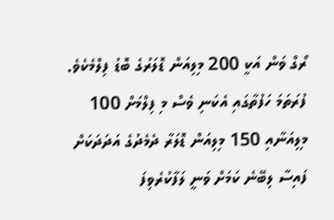ރޯގް ވަން އަކީ 200 މިލިއަން ޑޮލަރުގެ ބޮޑު ފިލްމެކެވެ. ފުރަތަމަ ހަފުތާގައި އެކަނި ވެސް މި ފިލްމަށް 100 މިލިއަނާއި 150 މިލިއަން ޑޮލަރާ ދެމެދުގެ އަދަދަކަށް ފައިސާ ލިބޭނެ ކަމަށް ވަނީ ލަފާކުރެވިފަ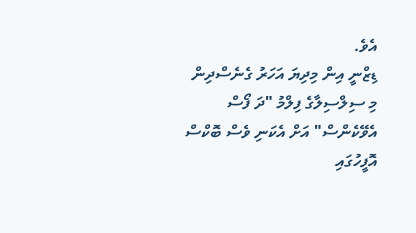އެވެ.
ޑިޒްނީ އިން މިދިޔަ އަހަރު ގެނެސްދިން މި ސިލްސިލާގެ ފިލްމު "ދަ ފޯސް އެވޭކެންސް" އަށް އެކަނި ވެސް ބޮކްސް އޮފީހުގައި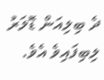ދެ ބިލިއަން ޑޮލަރު ލިބިފައިވެ އެވެ.